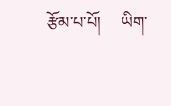རྩོམ་པ་པོ།     ཡིག་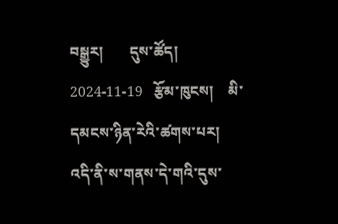བསྒྱུར།       དུས་ཚོད།   2024-11-19   རྩོམ་ཁུངས།    མི་དམངས་ཉིན་རེའི་ཚགས་པར།
འདི་ནི་ས་གནས་དེ་གའི་དུས་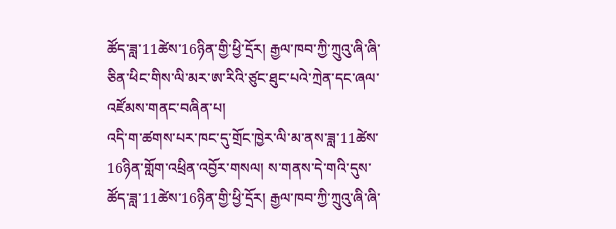ཚོད་ཟླ་11ཚེས་16ཉིན་གྱི་ཕྱི་དྲོར། རྒྱལ་ཁབ་ཀྱི་ཀྲུའུ་ཞི་ཞི་ཅིན་ཕིང་གིས་ལི་མར་ཨ་རིའི་ཙུང་ཐུང་པའེ་ཀྲེན་དང་ཞལ་འཛོམས་གནང་བཞིན་པ།
འདི་ག་ཚགས་པར་ཁང་དུ་གྲོང་ཁྱེར་ལི་མ་ནས་ཟླ་11ཚེས་16ཉིན་གློག་འཕྲིན་འབྱོར་གསལ། ས་གནས་དེ་གའི་དུས་ཚོད་ཟླ་11ཚེས་16ཉིན་གྱི་ཕྱི་དྲོར། རྒྱལ་ཁབ་ཀྱི་ཀྲུའུ་ཞི་ཞི་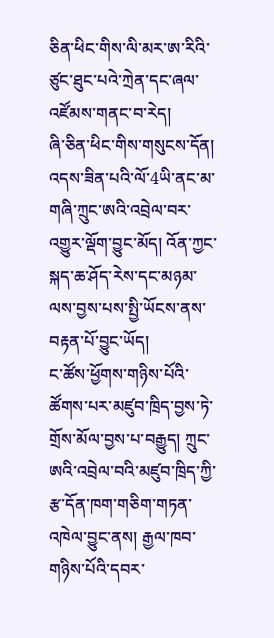ཅིན་ཕིང་གིས་ལི་མར་ཨ་རིའི་ཙུང་ཐུང་པའེ་ཀྲེན་དང་ཞལ་འཛོམས་གནང་བ་རེད།
ཞི་ཅིན་ཕིང་གིས་གསུངས་དོན། འདས་ཟིན་པའི་ལོ་4ཡི་ནང་མ་གཞི་ཀྲུང་ཨའི་འབྲེལ་བར་འགྱུར་ལྡོག་བྱུང་མོད། འོན་ཀྱང་སྐད་ཆ་ཤོད་རེས་དང་མཉམ་ལས་བྱས་པས་སྤྱི་ཡོངས་ནས་བརྟན་པོ་བྱུང་ཡོད།
ང་ཚོས་ཕྱོགས་གཉིས་པོའི་ཚོགས་པར་མཛུབ་ཁྲིད་བྱས་ཏེ་གྲོས་མོལ་བྱས་པ་བརྒྱུད། ཀྲུང་ཨའི་འབྲེལ་བའི་མཛུབ་ཁྲིད་ཀྱི་རྩ་དོན་ཁག་གཅིག་གཏན་འཁེལ་བྱུང་ནས། རྒྱལ་ཁབ་གཉིས་པོའི་དབར་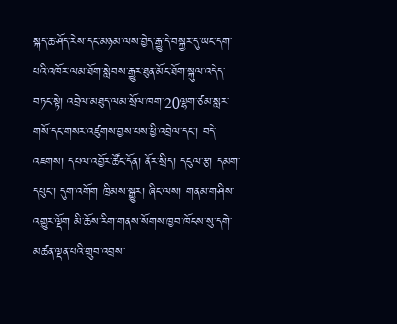སྐད་ཆ་ཤོད་རེས་དང་མཉམ་ལས་བྱེད་རྒྱུ་དེ་བསྐྱར་དུ་ཡང་དག་པའི་འཁོར་ལམ་ཐོག་སླེབས་རྒྱུར་ཐུན་མོང་ཐོག་སྐུལ་འདེད་བཏང་སྟེ། འབྲེལ་མཐུད་ལམ་སྲོལ་ཁག་20ལྷག་ཙམ་སླར་གསོ་དང་གསར་འཛུགས་བྱས་པས་ཕྱི་འབྲེལ་དང་། བདེ་འཇགས། དཔལ་འབྱོར་ཚོང་དོན། ནོར་སྲིད། དངུལ་རྩ། དམག་དཔུང་། དུག་འགོག ཁྲིམས་སྒྱུར། ཞིང་ལས། གནམ་གཤིས་འགྱུར་ལྡོག མི་ཆོས་རིག་གནས་སོགས་ཁྱབ་ཁོངས་སུ་དགེ་མཚན་ལྡན་པའི་གྲུབ་འབྲས་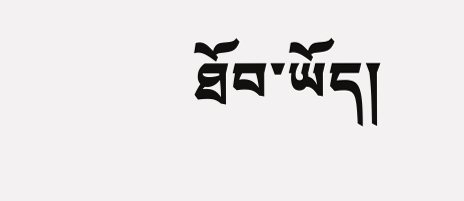ཐོབ་ཡོད།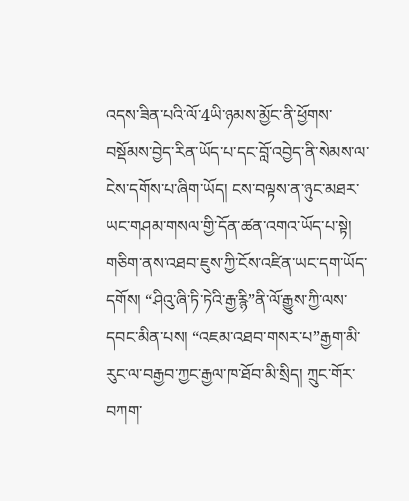འདས་ཟིན་པའི་ལོ་4ཡི་ཉམས་མྱོང་ནི་ཕྱོགས་བསྡོམས་བྱེད་རིན་ཡོད་པ་དང་བློ་འབྱེད་ནི་སེམས་ལ་ངེས་དགོས་པ་ཞིག་ཡོད། ངས་བལྟས་ན་ཉུང་མཐར་ཡང་གཤམ་གསལ་གྱི་དོན་ཚན་འགའ་ཡོད་པ་སྟེ།
གཅིག་ནས་འཐབ་ཇུས་ཀྱི་ངོས་འཛིན་ཡང་དག་ཡོད་དགོས། “ཤིའུ་ཞི་ཏི་ཏེའི་རྒྱ་རྙི”ནི་ལོ་རྒྱུས་ཀྱི་ལས་དབང་མིན་པས། “འཇམ་འཐབ་གསར་པ”རྒྱག་མི་རུང་ལ་བརྒྱབ་ཀྱང་རྒྱལ་ཁ་ཐོབ་མི་སྲིད། ཀྲུང་གོར་བཀག་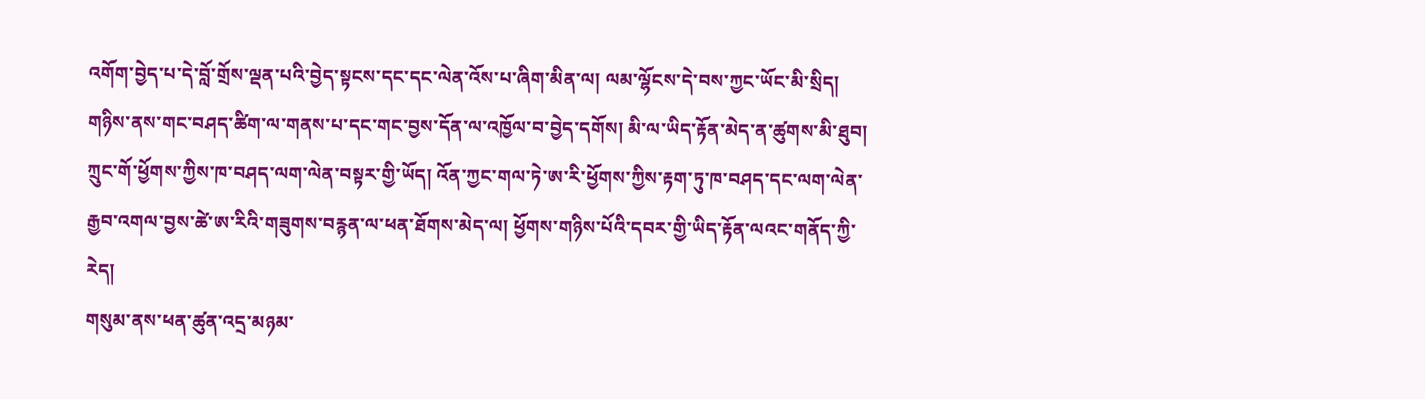འགོག་བྱེད་པ་དེ་བློ་གྲོས་ལྡན་པའི་བྱེད་སྟངས་དང་དང་ལེན་འོས་པ་ཞིག་མིན་ལ། ལམ་ལྷོངས་དེ་བས་ཀྱང་ཡོང་མི་སྲིད།
གཉིས་ནས་གང་བཤད་ཚིག་ལ་གནས་པ་དང་གང་བྱས་དོན་ལ་འཁྱོལ་བ་བྱེད་དགོས། མི་ལ་ཡིད་རྟོན་མེད་ན་ཚུགས་མི་ཐུབ།
ཀྲུང་གོ་ཕྱོགས་ཀྱིས་ཁ་བཤད་ལག་ལེན་བསྟར་གྱི་ཡོད། འོན་ཀྱང་གལ་ཏེ་ཨ་རི་ཕྱོགས་ཀྱིས་རྟག་ཏུ་ཁ་བཤད་དང་ལག་ལེན་རྒྱབ་འགལ་བྱས་ཚེ་ཨ་རིའི་གཟུགས་བརྙན་ལ་ཕན་ཐོགས་མེད་ལ། ཕྱོགས་གཉིས་པོའི་དབར་གྱི་ཡིད་རྟོན་ལའང་གནོད་ཀྱི་རེད།
གསུམ་ནས་ཕན་ཚུན་འདྲ་མཉམ་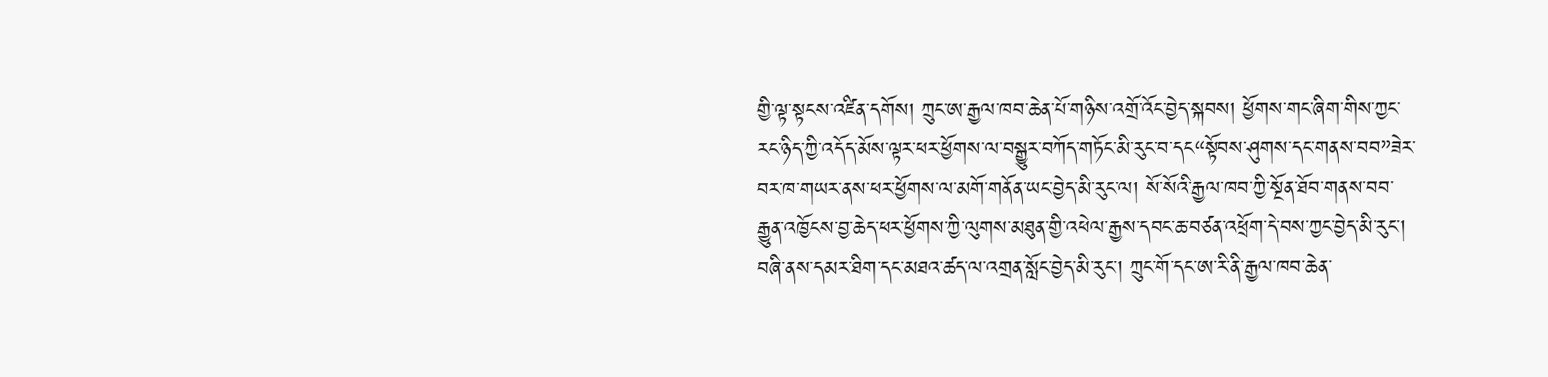གྱི་ལྟ་སྟངས་འཛིན་དགོས། ཀྲུང་ཨ་རྒྱལ་ཁབ་ཆེན་པོ་གཉིས་འགྲོ་འོང་བྱེད་སྐབས། ཕྱོགས་གང་ཞིག་གིས་ཀྱང་རང་ཉིད་ཀྱི་འདོད་མོས་ལྟར་ཕར་ཕྱོགས་ལ་བསྒྱུར་བཀོད་གཏོང་མི་རུང་བ་དང“སྟོབས་ཤུགས་དང་གནས་བབ”ཟེར་བར་ཁ་གཡར་ནས་ཕར་ཕྱོགས་ལ་མགོ་གནོན་ཡང་བྱེད་མི་རུང་ལ། སོ་སོའི་རྒྱལ་ཁབ་ཀྱི་སྔོན་ཐོབ་གནས་བབ་རྒྱུན་འཁྱོངས་བྱ་ཆེད་ཕར་ཕྱོགས་ཀྱི་ལུགས་མཐུན་གྱི་འཕེལ་རྒྱས་དབང་ཆ་བཙན་འཕྲོག་དེ་བས་ཀྱང་བྱེད་མི་རུང་།
བཞི་ནས་དམར་ཐིག་དང་མཐའ་ཚད་ལ་འགྲན་སློང་བྱེད་མི་རུང་། ཀྲུང་གོ་དང་ཨ་རི་ནི་རྒྱལ་ཁབ་ཆེན་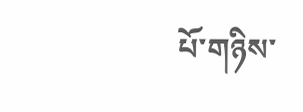པོ་གཉིས་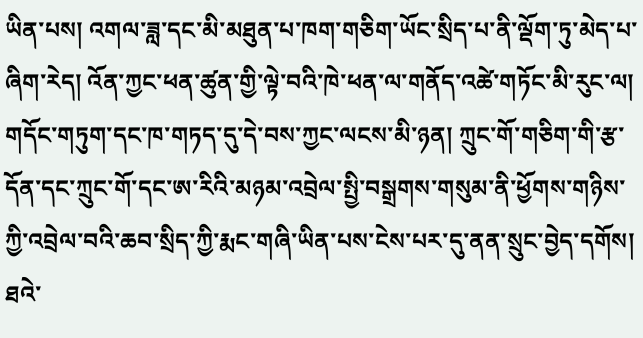ཡིན་པས། འགལ་ཟླ་དང་མི་མཐུན་པ་ཁག་གཅིག་ཡོང་སྲིད་པ་ནི་ལྡོག་ཏུ་མེད་པ་ཞིག་རེད། འོན་ཀྱང་ཕན་ཚུན་གྱི་ལྟེ་བའི་ཁེ་ཕན་ལ་གནོད་འཚེ་གཏོང་མི་རུང་ལ། གདོང་གཏུག་དང་ཁ་གཏད་དུ་དེ་བས་ཀྱང་ལངས་མི་ཉན། ཀྲུང་གོ་གཅིག་གི་རྩ་དོན་དང་ཀྲུང་གོ་དང་ཨ་རིའི་མཉམ་འབྲེལ་སྤྱི་བསྒྲགས་གསུམ་ནི་ཕྱོགས་གཉིས་ཀྱི་འབྲེལ་བའི་ཆབ་སྲིད་ཀྱི་རྨང་གཞི་ཡིན་པས་ངེས་པར་དུ་ནན་སྲུང་བྱེད་དགོས། ཐའེ་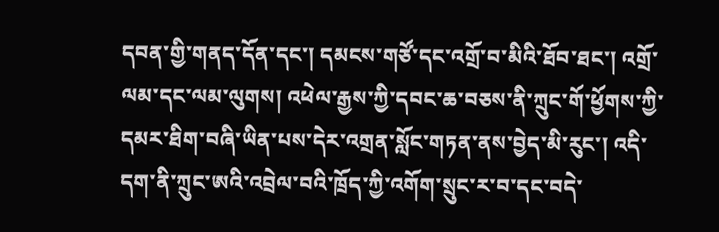དབན་གྱི་གནད་དོན་དང་། དམངས་གཙོ་དང་འགྲོ་བ་མིའི་ཐོབ་ཐང་། འགྲོ་ལམ་དང་ལམ་ལུགས། འཕེལ་རྒྱས་ཀྱི་དབང་ཆ་བཅས་ནི་ཀྲུང་གོ་ཕྱོགས་ཀྱི་དམར་ཐིག་བཞི་ཡིན་པས་དེར་འགྲན་སློང་གཏན་ནས་བྱེད་མི་རུང་། འདི་དག་ནི་ཀྲུང་ཨའི་འབྲེལ་བའི་ཁྲོད་ཀྱི་འགོག་སྲུང་ར་བ་དང་བདེ་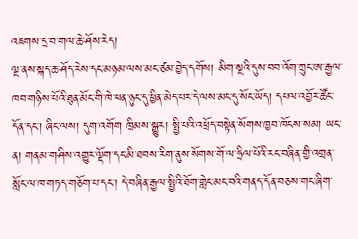འཇགས་དྲ་བ་གལ་ཆེ་ཤོས་རེད།
ལྔ་ནས་སྐད་ཆ་ཤོད་རེས་དང་མཉམ་ལས་མང་ཙམ་བྱེད་དགོས། མིག་སྔའི་དུས་བབ་འོག་ཀྲུང་ཨ་རྒྱལ་ཁབ་གཉིས་པོའི་ཐུན་མོང་གི་ཁེ་ཕན་ཉུང་དུ་ཕྱིན་མེད་པར་དེ་ལས་མང་དུ་སོང་ཡོད། དཔལ་འབྱོར་ཚོང་དོན་དང་། ཞིང་ལས། དུག་འགོག ཁྲིམས་སྒྱུར། སྤྱི་པའི་འཕྲོད་བསྟེན་སོགས་ཁྱབ་ཁོངས་སམ། ཡང་ན། གནམ་གཤིས་འགྱུར་ལྡོག་དང་མི་ཐབས་རིག་ནུས་སོགས་གོ་ལ་ཧྲིལ་པོའི་རང་བཞིན་གྱི་འགྲན་སློང་ལ་ཁ་གཏད་གཅོག་པ་དང་། དེ་བཞིན་རྒྱལ་སྤྱིའི་ཐོག་གླེང་མང་བའི་གནད་དོན་བཅས་གང་ཞིག་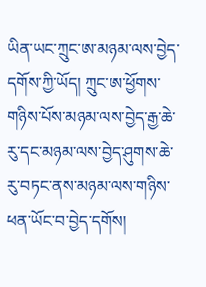ཡིན་ཡང་ཀྲུང་ཨ་མཉམ་ལས་བྱེད་དགོས་ཀྱི་ཡོད། ཀྲུང་ཨ་ཕྱོགས་གཉིས་པོས་མཉམ་ལས་བྱེད་རྒྱ་ཆེ་རུ་དང་མཉམ་ལས་བྱེད་ཤུགས་ཆེ་རུ་བཏང་ནས་མཉམ་ལས་གཉིས་ཕན་ཡོང་བ་བྱེད་དགོས།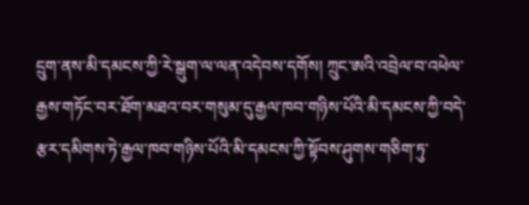དྲུག་ནས་མི་དམངས་ཀྱི་རེ་སྒུག་ལ་ལན་འདེབས་དགོས། ཀྲུང་ཨའི་འབྲེལ་བ་འཕེལ་རྒྱས་གཏོང་བར་ཐོག་མཐའ་བར་གསུམ་དུ་རྒྱལ་ཁབ་གཉིས་པོའི་མི་དམངས་ཀྱི་བདེ་རྩར་དམིགས་ཏེ་རྒྱལ་ཁབ་གཉིས་པོའི་མི་དམངས་ཀྱི་སྟོབས་ཤུགས་གཅིག་ཏུ་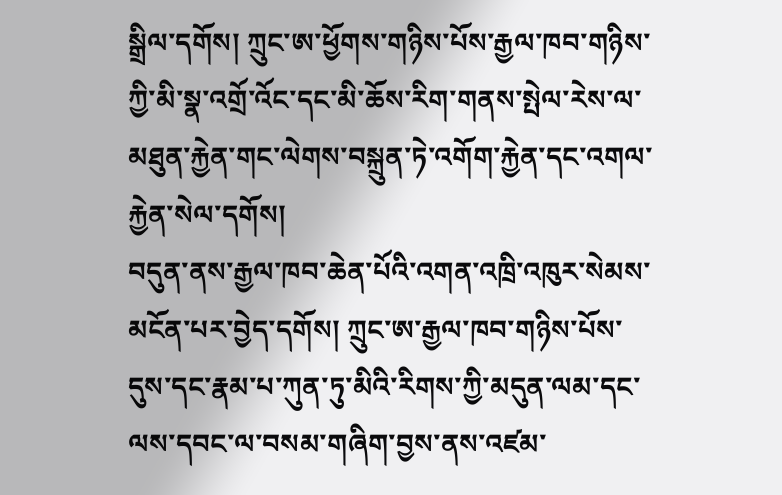སྒྲིལ་དགོས། ཀྲུང་ཨ་ཕྱོགས་གཉིས་པོས་རྒྱལ་ཁབ་གཉིས་ཀྱི་མི་སྣ་འགྲོ་འོང་དང་མི་ཆོས་རིག་གནས་སྤེལ་རེས་ལ་མཐུན་རྐྱེན་གང་ལེགས་བསྐྲུན་ཏེ་འགོག་རྐྱེན་དང་འགལ་རྐྱེན་སེལ་དགོས།
བདུན་ནས་རྒྱལ་ཁབ་ཆེན་པོའི་འགན་འཁྲི་འཁུར་སེམས་མངོན་པར་བྱེད་དགོས། ཀྲུང་ཨ་རྒྱལ་ཁབ་གཉིས་པོས་དུས་དང་རྣམ་པ་ཀུན་ཏུ་མིའི་རིགས་ཀྱི་མདུན་ལམ་དང་ལས་དབང་ལ་བསམ་གཞིག་བྱས་ནས་འཛམ་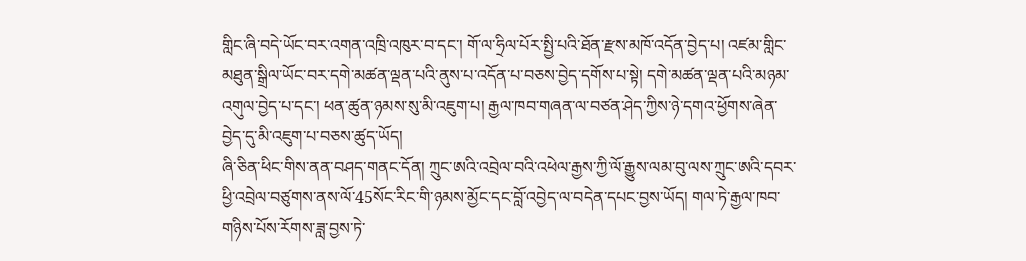གླིང་ཞི་བདེ་ཡོང་བར་འགན་འཁྲི་འཁུར་བ་དང་། གོ་ལ་ཧྲིལ་པོར་སྤྱི་པའི་ཐོན་རྫས་མཁོ་འདོན་བྱེད་པ། འཛམ་གླིང་མཐུན་སྒྲིལ་ཡོང་བར་དགེ་མཚན་ལྡན་པའི་ནུས་པ་འདོན་པ་བཅས་བྱེད་དགོས་པ་སྟེ། དགེ་མཚན་ལྡན་པའི་མཉམ་འགུལ་བྱེད་པ་དང་། ཕན་ཚུན་ཉམས་སུ་མི་འཇུག་པ། རྒྱལ་ཁབ་གཞན་ལ་བཙན་ཤེད་ཀྱིས་ཉེ་དགའ་ཕྱོགས་ཞེན་བྱེད་དུ་མི་འཇུག་པ་བཅས་ཚུད་ཡོད།
ཞི་ཅིན་ཕིང་གིས་ནན་བཤད་གནང་དོན། ཀྲུང་ཨའི་འབྲེལ་བའི་འཕེལ་རྒྱས་ཀྱི་ལོ་རྒྱུས་ལམ་བུ་ལས་ཀྲུང་ཨའི་དབར་ཕྱི་འབྲེལ་བཙུགས་ནས་ལོ་45སོང་རིང་གི་ཉམས་མྱོང་དང་བློ་འབྱེད་ལ་བདེན་དཔང་བྱས་ཡོད། གལ་ཏེ་རྒྱལ་ཁབ་གཉིས་པོས་རོགས་ཟླ་བྱས་ཏེ་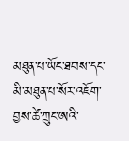མཐུན་པ་ཡོང་ཐབས་དང་མི་མཐུན་པ་སོར་འཇོག་བྱས་ཚེ་ཀྲུང་ཨའི་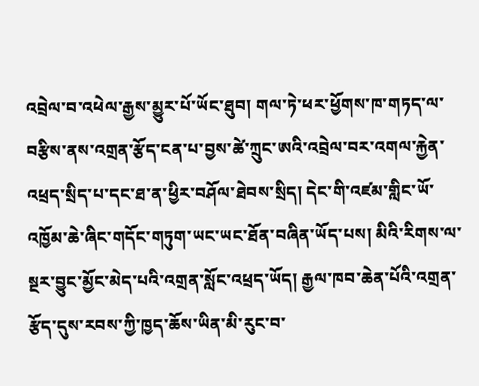འབྲེལ་བ་འཕེལ་རྒྱས་མྱུར་པོ་ཡོང་ཐུབ། གལ་ཏེ་ཕར་ཕྱོགས་ཁ་གཏད་ལ་བརྩིས་ནས་འགྲན་རྩོད་ངན་པ་བྱས་ཚེ་ཀྲུང་ཨའི་འབྲེལ་བར་འགལ་རྐྱེན་འཕྲད་སྲིད་པ་དང་ཐ་ན་ཕྱིར་བཤོལ་ཐེབས་སྲིད། དེང་གི་འཛམ་གླིང་ཡོ་འཁྱོམ་ཆེ་ཞིང་གདོང་གཏུག་ཡང་ཡང་ཐོན་བཞིན་ཡོད་པས། མིའི་རིགས་ལ་སྔར་བྱུང་མྱོང་མེད་པའི་འགྲན་སློང་འཕྲད་ཡོད། རྒྱལ་ཁབ་ཆེན་པོའི་འགྲན་རྩོད་དུས་རབས་ཀྱི་ཁྱད་ཆོས་ཡིན་མི་རུང་བ་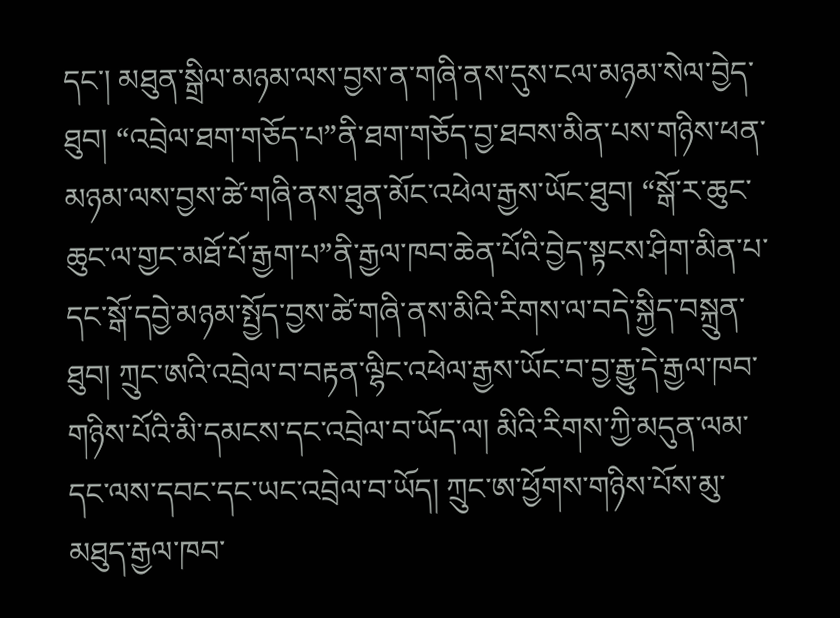དང་། མཐུན་སྒྲིལ་མཉམ་ལས་བྱས་ན་གཞི་ནས་དུས་ངལ་མཉམ་སེལ་བྱེད་ཐུབ། “འབྲེལ་ཐག་གཅོད་པ”ནི་ཐག་གཅོད་བྱ་ཐབས་མིན་པས་གཉིས་ཕན་མཉམ་ལས་བྱས་ཚེ་གཞི་ནས་ཐུན་མོང་འཕེལ་རྒྱས་ཡོང་ཐུབ། “སྒོ་ར་ཆུང་ཆུང་ལ་གྱང་མཐོ་པོ་རྒྱག་པ”ནི་རྒྱལ་ཁབ་ཆེན་པོའི་བྱེད་སྟངས་ཤིག་མིན་པ་དང་སྒོ་དབྱེ་མཉམ་སྤྱོད་བྱས་ཚེ་གཞི་ནས་མིའི་རིགས་ལ་བདེ་སྐྱིད་བསྐྲུན་ཐུབ། ཀྲུང་ཨའི་འབྲེལ་བ་བརྟན་ལྷིང་འཕེལ་རྒྱས་ཡོང་བ་བྱ་རྒྱུ་དེ་རྒྱལ་ཁབ་གཉིས་པོའི་མི་དམངས་དང་འབྲེལ་བ་ཡོད་ལ། མིའི་རིགས་ཀྱི་མདུན་ལམ་དང་ལས་དབང་དང་ཡང་འབྲེལ་བ་ཡོད། ཀྲུང་ཨ་ཕྱོགས་གཉིས་པོས་མུ་མཐུད་རྒྱལ་ཁབ་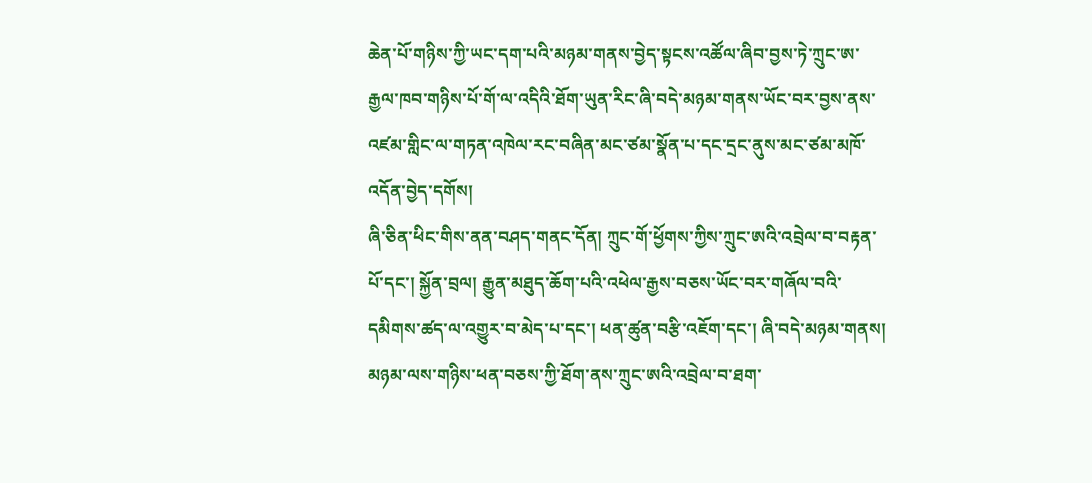ཆེན་པོ་གཉིས་ཀྱི་ཡང་དག་པའི་མཉམ་གནས་བྱེད་སྟངས་འཚོལ་ཞིབ་བྱས་ཏེ་ཀྲུང་ཨ་རྒྱལ་ཁབ་གཉིས་པོ་གོ་ལ་འདིའི་ཐོག་ཡུན་རིང་ཞི་བདེ་མཉམ་གནས་ཡོང་བར་བྱས་ནས་འཛམ་གླིང་ལ་གཏན་འཁེལ་རང་བཞིན་མང་ཙམ་སྣོན་པ་དང་དྲང་ནུས་མང་ཙམ་མཁོ་འདོན་བྱེད་དགོས།
ཞི་ཅིན་ཕིང་གིས་ནན་བཤད་གནང་དོན། ཀྲུང་གོ་ཕྱོགས་ཀྱིས་ཀྲུང་ཨའི་འབྲེལ་བ་བརྟན་པོ་དང་། སྐྱོན་བྲལ། རྒྱུན་མཐུད་ཆོག་པའི་འཕེལ་རྒྱས་བཅས་ཡོང་བར་གཞོལ་བའི་དམིགས་ཚད་ལ་འགྱུར་བ་མེད་པ་དང་། ཕན་ཚུན་བརྩི་འཇོག་དང་། ཞི་བདེ་མཉམ་གནས། མཉམ་ལས་གཉིས་ཕན་བཅས་ཀྱི་ཐོག་ནས་ཀྲུང་ཨའི་འབྲེལ་བ་ཐག་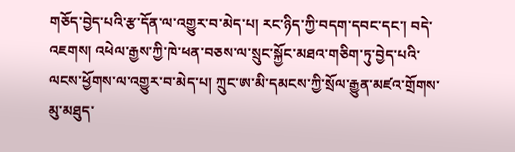གཅོད་བྱེད་པའི་རྩ་དོན་ལ་འགྱུར་བ་མེད་པ། རང་ཉིད་ཀྱི་བདག་དབང་དང་། བདེ་འཇགས། འཕེལ་རྒྱས་ཀྱི་ཁེ་ཕན་བཅས་ལ་སྲུང་སྐྱོང་མཐའ་གཅིག་ཏུ་བྱེད་པའི་ལངས་ཕྱོགས་ལ་འགྱུར་བ་མེད་པ། ཀྲུང་ཨ་མི་དམངས་ཀྱི་སྲོལ་རྒྱུན་མཛའ་གྲོགས་མུ་མཐུད་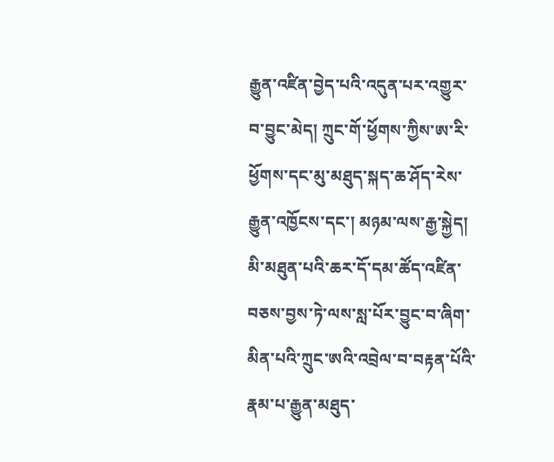རྒྱུན་འཛིན་བྱེད་པའི་འདུན་པར་འགྱུར་བ་བྱུང་མེད། ཀྲུང་གོ་ཕྱོགས་ཀྱིས་ཨ་རི་ཕྱོགས་དང་མུ་མཐུད་སྐད་ཆ་ཤོད་རེས་རྒྱུན་འཁྱོངས་དང་། མཉམ་ལས་རྒྱ་སྐྱེད། མི་མཐུན་པའི་ཆར་དོ་དམ་ཚོད་འཛིན་བཅས་བྱས་ཏེ་ལས་སླ་པོར་བྱུང་བ་ཞིག་མིན་པའི་ཀྲུང་ཨའི་འབྲེལ་བ་བརྟན་པོའི་རྣམ་པ་རྒྱུན་མཐུད་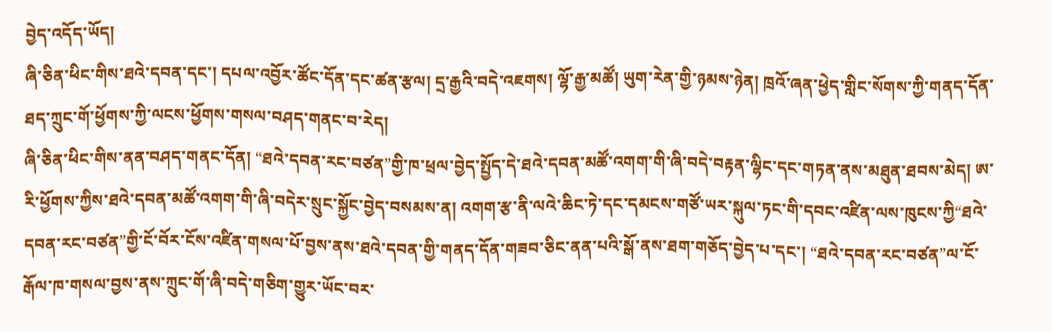བྱེད་འདོད་ཡོད།
ཞི་ཅིན་ཕིང་གིས་ཐའེ་དབན་དང་། དཔལ་འབྱོར་ཚོང་དོན་དང་ཚན་རྩལ། དྲ་རྒྱའི་བདེ་འཇགས། ལྷོ་རྒྱ་མཚོ། ཡུག་རེན་གྱི་ཉམས་ཉེན། ཁྲའོ་ཞན་ཕྱེད་གླིང་སོགས་ཀྱི་གནད་དོན་ཐད་ཀྲུང་གོ་ཕྱོགས་ཀྱི་ལངས་ཕྱོགས་གསལ་བཤད་གནང་བ་རེད།
ཞི་ཅིན་ཕིང་གིས་ནན་བཤད་གནང་དོན། “ཐའེ་དབན་རང་བཙན”གྱི་ཁ་ཕྲལ་བྱེད་སྤྱོད་དེ་ཐའེ་དབན་མཚོ་འགག་གི་ཞི་བདེ་བརྟན་ལྷིང་དང་གཏན་ནས་མཐུན་ཐབས་མེད། ཨ་རི་ཕྱོགས་ཀྱིས་ཐའེ་དབན་མཚོ་འགག་གི་ཞི་བདེར་སྲུང་སྐྱོང་བྱེད་བསམས་ན། འགག་རྩ་ནི་ལའེ་ཆིང་ཏེ་དང་དམངས་གཙོ་ཡར་སྐུལ་ཏང་གི་དབང་འཛིན་ལས་ཁུངས་ཀྱི“ཐའེ་དབན་རང་བཙན”གྱི་ངོ་བོར་ངོས་འཛིན་གསལ་པོ་བྱས་ནས་ཐའེ་དབན་གྱི་གནད་དོན་གཟབ་ཅིང་ནན་པའི་སྒོ་ནས་ཐག་གཅོད་བྱེད་པ་དང་། “ཐའེ་དབན་རང་བཙན”ལ་ངོ་རྒོལ་ཁ་གསལ་བྱས་ནས་ཀྲུང་གོ་ཞི་བདེ་གཅིག་གྱུར་ཡོང་བར་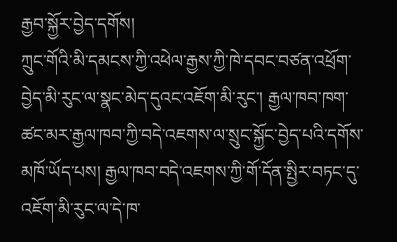རྒྱབ་སྐྱོར་བྱེད་དགོས།
ཀྲུང་གོའི་མི་དམངས་ཀྱི་འཕེལ་རྒྱས་ཀྱི་ཁེ་དབང་བཙན་འཕྲོག་བྱེད་མི་རུང་ལ་སྣང་མེད་དུའང་འཇོག་མི་རུང་། རྒྱལ་ཁབ་ཁག་ཚང་མར་རྒྱལ་ཁབ་ཀྱི་བདེ་འཇགས་ལ་སྲུང་སྐྱོང་བྱེད་པའི་དགོས་མཁོ་ཡོད་པས། རྒྱལ་ཁབ་བདེ་འཇགས་ཀྱི་གོ་དོན་སྤྱིར་བཏང་དུ་འཇོག་མི་རུང་ལ་དེ་ཁ་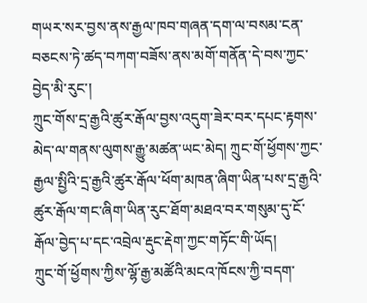གཡར་སར་བྱས་ནས་རྒྱལ་ཁབ་གཞན་དག་ལ་བསམ་ངན་བཅངས་ཏེ་ཚད་བཀག་བཟོས་ནས་མགོ་གནོན་དེ་བས་ཀྱང་བྱེད་མི་རུང་།
ཀྲུང་གོས་དྲ་རྒྱའི་ཚུར་རྒོལ་བྱས་འདུག་ཟེར་བར་དཔང་རྟགས་མེད་ལ་གནས་ལུགས་རྒྱུ་མཚན་ཡང་མེད། ཀྲུང་གོ་ཕྱོགས་ཀྱང་རྒྱལ་སྤྱིའི་དྲ་རྒྱའི་ཚུར་རྒོལ་ཕོག་མཁན་ཞིག་ཡིན་པས་དྲ་རྒྱའི་ཚུར་རྒོལ་གང་ཞིག་ཡིན་རུང་ཐོག་མཐའ་བར་གསུམ་དུ་ངོ་རྒོལ་བྱེད་པ་དང་འབྲེལ་རྡུང་རྡེག་ཀྱང་གཏོང་གི་ཡོད།
ཀྲུང་གོ་ཕྱོགས་ཀྱིས་ལྷོ་རྒྱ་མཚོའི་མངའ་ཁོངས་ཀྱི་བདག་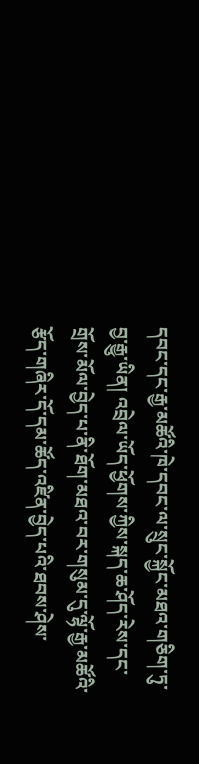དབང་དང་རྒྱ་མཚོའི་ཁེ་དབང་ལ་སྲུང་སྐྱོང་མཐའ་གཅིག་ཏུ་བྱ་རྒྱུ་ཡིན། འབྲེལ་ཡོད་ཕྱོགས་ཀྱིས་སྐད་ཆ་ཤོད་རེས་དང་གྲོས་མོལ་བྱེད་པ་ནི་ཐོག་མཐའ་བར་གསུམ་དུ་ལྷོ་རྒྱ་མཚོའི་རྩོད་གཞིར་དོ་དམ་ཚོད་འཛིན་བྱེད་པའི་ཐབས་ཤེས་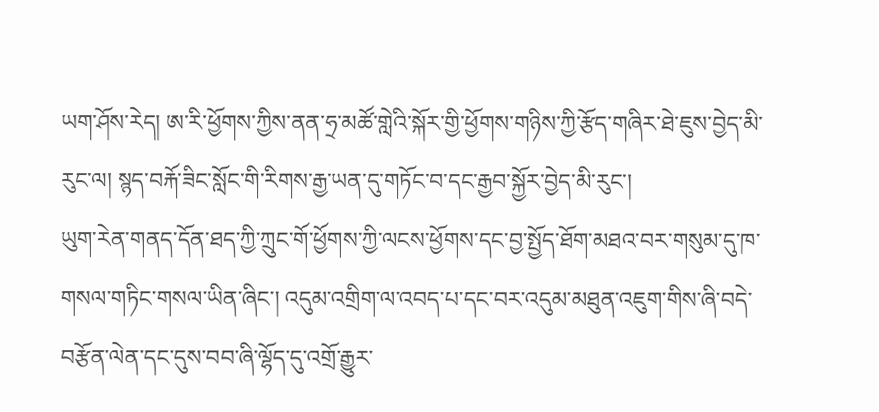ཡག་ཤོས་རེད། ཨ་རི་ཕྱོགས་ཀྱིས་ནན་ཧྲ་མཚོ་གླེའི་སྐོར་གྱི་ཕྱོགས་གཉིས་ཀྱི་རྩོད་གཞིར་ཐེ་ཇུས་བྱེད་མི་རུང་ལ། སྙད་བརྐོ་ཟིང་སློང་གི་རིགས་རྒྱ་ཡན་དུ་གཏོང་བ་དང་རྒྱབ་སྐྱོར་བྱེད་མི་རུང་།
ཡུག་རེན་གནད་དོན་ཐད་ཀྱི་ཀྲུང་གོ་ཕྱོགས་ཀྱི་ལངས་ཕྱོགས་དང་བྱ་སྤྱོད་ཐོག་མཐའ་བར་གསུམ་དུ་ཁ་གསལ་གཏིང་གསལ་ཡིན་ཞིང་། འདུམ་འགྲིག་ལ་འབད་པ་དང་བར་འདུམ་མཐུན་འཇུག་གིས་ཞི་བདེ་བརྩོན་ལེན་དང་དུས་བབ་ཞི་ལྷོད་དུ་འགྲོ་རྒྱུར་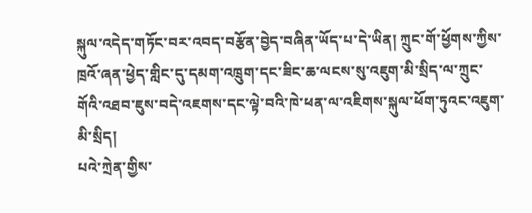སྐུལ་འདེད་གཏོང་བར་འབད་བརྩོན་བྱེད་བཞིན་ཡོད་པ་དེ་ཡིན། ཀྲུང་གོ་ཕྱོགས་ཀྱིས་ཁྲའོ་ཞན་ཕྱེད་གླིང་དུ་དམག་འཁྲུག་དང་ཟིང་ཆ་ལངས་སུ་འཇུག་མི་སྲིད་ལ་ཀྲུང་གོའི་འཐབ་ཇུས་བདེ་འཇགས་དང་ལྟེ་བའི་ཁེ་ཕན་ལ་འཇིགས་སྐུལ་ཕོག་ཏུའང་འཇུག་མི་སྲིད།
པའེ་ཀྲེན་གྱིས་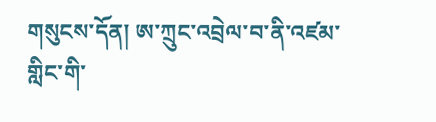གསུངས་དོན། ཨ་ཀྲུང་འབྲེལ་བ་ནི་འཛམ་གླིང་གི་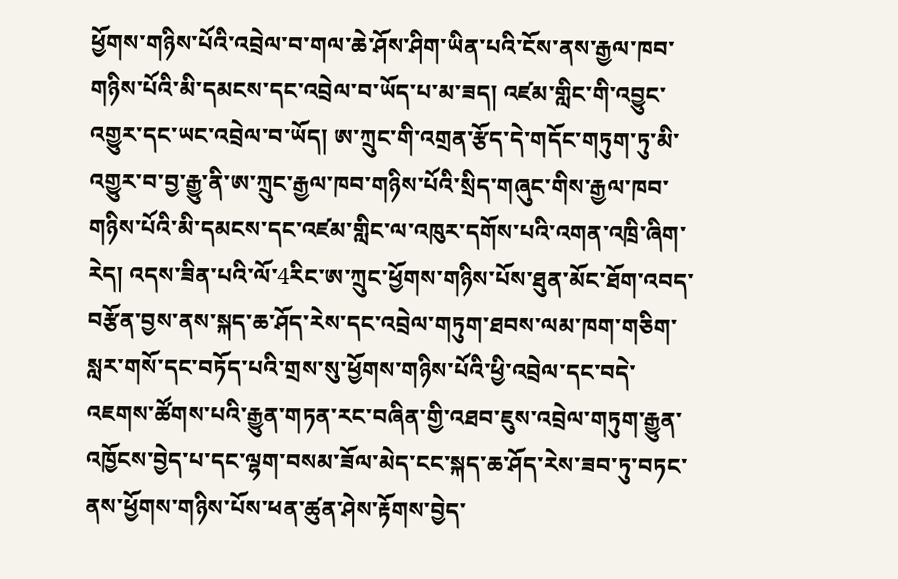ཕྱོགས་གཉིས་པོའི་འབྲེལ་བ་གལ་ཆེ་ཤོས་ཤིག་ཡིན་པའི་ངོས་ནས་རྒྱལ་ཁབ་གཉིས་པོའི་མི་དམངས་དང་འབྲེལ་བ་ཡོད་པ་མ་ཟད། འཛམ་གླིང་གི་འབྱུང་འགྱུར་དང་ཡང་འབྲེལ་བ་ཡོད། ཨ་ཀྲུང་གི་འགྲན་རྩོད་དེ་གདོང་གཏུག་ཏུ་མི་འགྱུར་བ་བྱ་རྒྱུ་ནི་ཨ་ཀྲུང་རྒྱལ་ཁབ་གཉིས་པོའི་སྲིད་གཞུང་གིས་རྒྱལ་ཁབ་གཉིས་པོའི་མི་དམངས་དང་འཛམ་གླིང་ལ་འཁུར་དགོས་པའི་འགན་འཁྲི་ཞིག་རེད། འདས་ཟིན་པའི་ལོ་4རིང་ཨ་ཀྲུང་ཕྱོགས་གཉིས་པོས་ཐུན་མོང་ཐོག་འབད་བརྩོན་བྱས་ནས་སྐད་ཆ་ཤོད་རེས་དང་འབྲེལ་གཏུག་ཐབས་ལམ་ཁག་གཅིག་སླར་གསོ་དང་བཏོད་པའི་གྲས་སུ་ཕྱོགས་གཉིས་པོའི་ཕྱི་འབྲེལ་དང་བདེ་འཇགས་ཚོགས་པའི་རྒྱུན་གཏན་རང་བཞིན་གྱི་འཐབ་ཇུས་འབྲེལ་གཏུག་རྒྱུན་འཁྱོངས་བྱེད་པ་དང་ལྷག་བསམ་ཟོལ་མེད་ངང་སྐད་ཆ་ཤོད་རེས་ཟབ་ཏུ་བཏང་ནས་ཕྱོགས་གཉིས་པོས་ཕན་ཚུན་ཤེས་རྟོགས་བྱེད་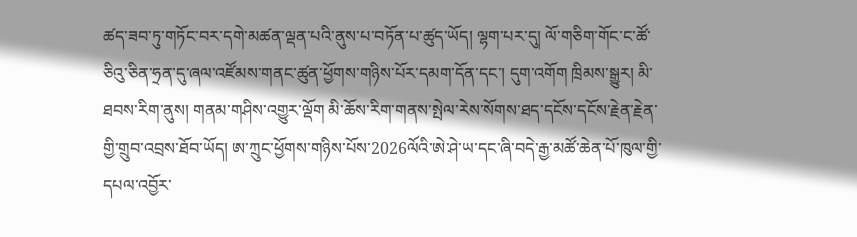ཚད་ཟབ་ཏུ་གཏོང་བར་དགེ་མཚན་ལྡན་པའི་ནུས་པ་བཏོན་པ་ཚུད་ཡོད། ལྷག་པར་དུ། ལོ་གཅིག་གོང་ང་ཚོ་ཅིའུ་ཅིན་ཧྲན་དུ་ཞལ་འཛོམས་གནང་ཚུན་ཕྱོགས་གཉིས་པོར་དམག་དོན་དང་། དུག་འགོག ཁྲིམས་སྒྱུར། མི་ཐབས་རིག་ནུས། གནམ་གཤིས་འགྱུར་ལྡོག མི་ཆོས་རིག་གནས་སྤེལ་རེས་སོགས་ཐད་དངོས་དངོས་རྗེན་རྗེན་གྱི་གྲུབ་འབྲས་ཐོབ་ཡོད། ཨ་ཀྲུང་ཕྱོགས་གཉིས་པོས་2026ལོའི་ཨེ་ཤེ་ཡ་དང་ཞི་བདེ་རྒྱ་མཚོ་ཆེན་པོ་ཁུལ་གྱི་དཔལ་འབྱོར་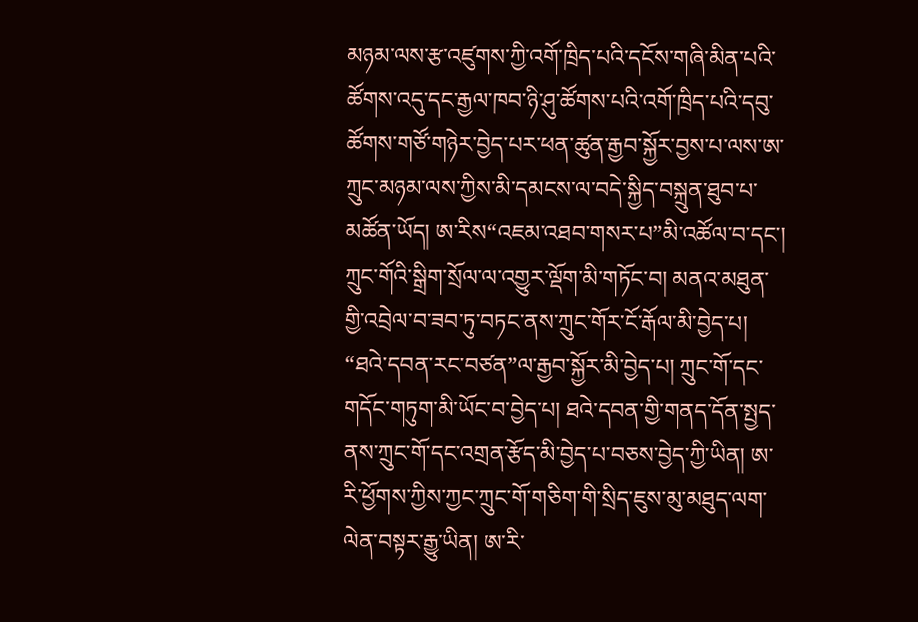མཉམ་ལས་རྩ་འཛུགས་ཀྱི་འགོ་ཁྲིད་པའི་དངོས་གཞི་མིན་པའི་ཚོགས་འདུ་དང་རྒྱལ་ཁབ་ཉི་ཤུ་ཚོགས་པའི་འགོ་ཁྲིད་པའི་དབུ་ཚོགས་གཙོ་གཉེར་བྱེད་པར་ཕན་ཚུན་རྒྱབ་སྐྱོར་བྱས་པ་ལས་ཨ་ཀྲུང་མཉམ་ལས་ཀྱིས་མི་དམངས་ལ་བདེ་སྐྱིད་བསྐྲུན་ཐུབ་པ་མཚོན་ཡོད། ཨ་རིས“འཇམ་འཐབ་གསར་པ”མི་འཚོལ་བ་དང་། ཀྲུང་གོའི་སྒྲིག་སྲོལ་ལ་འགྱུར་ལྡོག་མི་གཏོང་བ། མནའ་མཐུན་གྱི་འབྲེལ་བ་ཟབ་ཏུ་བཏང་ནས་ཀྲུང་གོར་ངོ་རྒོལ་མི་བྱེད་པ། “ཐའེ་དབན་རང་བཙན”ལ་རྒྱབ་སྐྱོར་མི་བྱེད་པ། ཀྲུང་གོ་དང་གདོང་གཏུག་མི་ཡོང་བ་བྱེད་པ། ཐའེ་དབན་གྱི་གནད་དོན་སྤྱད་ནས་ཀྲུང་གོ་དང་འགྲན་རྩོད་མི་བྱེད་པ་བཅས་བྱེད་ཀྱི་ཡིན། ཨ་རི་ཕྱོགས་ཀྱིས་ཀྱང་ཀྲུང་གོ་གཅིག་གི་སྲིད་ཇུས་མུ་མཐུད་ལག་ལེན་བསྟར་རྒྱུ་ཡིན། ཨ་རི་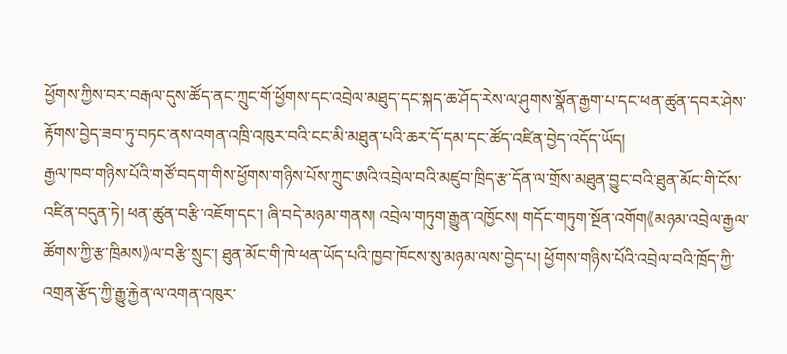ཕྱོགས་ཀྱིས་བར་བརྒལ་དུས་ཚོད་ནང་ཀྲུང་གོ་ཕྱོགས་དང་འབྲེལ་མཐུད་དང་སྐད་ཆ་ཤོད་རེས་ལ་ཤུགས་སྣོན་རྒྱག་པ་དང་ཕན་ཚུན་དབར་ཤེས་རྟོགས་བྱེད་ཟབ་ཏུ་བཏང་ནས་འགན་འཁྲི་འཁུར་བའི་ངང་མི་མཐུན་པའི་ཆར་དོ་དམ་དང་ཚོད་འཛིན་བྱེད་འདོད་ཡོད།
རྒྱལ་ཁབ་གཉིས་པོའི་གཙོ་བདག་གིས་ཕྱོགས་གཉིས་པོས་ཀྲུང་ཨའི་འབྲེལ་བའི་མཛུབ་ཁྲིད་རྩ་དོན་ལ་གྲོས་མཐུན་བྱུང་བའི་ཐུན་མོང་གི་ངོས་འཛིན་བདུན་ཏེ། ཕན་ཚུན་བརྩི་འཇོག་དང་། ཞི་བདེ་མཉམ་གནས། འབྲེལ་གཏུག་རྒྱུན་འཁྱོངས། གདོང་གཏུག་སྔོན་འགོག《མཉམ་འབྲེལ་རྒྱལ་ཚོགས་ཀྱི་རྩ་ཁྲིམས》ལ་བརྩི་སྲུང་། ཐུན་མོང་གི་ཁེ་ཕན་ཡོད་པའི་ཁྱབ་ཁོངས་སུ་མཉམ་ལས་བྱེད་པ། ཕྱོགས་གཉིས་པོའི་འབྲེལ་བའི་ཁྲོད་ཀྱི་འགྲན་རྩོད་ཀྱི་རྒྱུ་རྐྱེན་ལ་འགན་འཁུར་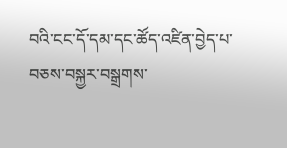བའི་ངང་དོ་དམ་དང་ཚོད་འཛིན་བྱེད་པ་བཅས་བསྐྱར་བསྒྲགས་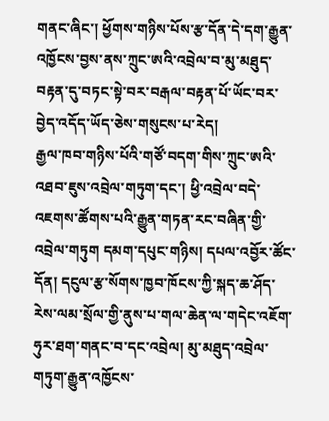གནང་ཞིང་། ཕྱོགས་གཉིས་པོས་རྩ་དོན་དེ་དག་རྒྱུན་འཁྱོངས་བྱས་ནས་ཀྲུང་ཨའི་འབྲེལ་བ་མུ་མཐུད་བརྟན་དུ་བཏང་སྟེ་བར་བརྒལ་བརྟན་པོ་ཡོང་བར་བྱེད་འདོད་ཡོད་ཅེས་གསུངས་པ་རེད།
རྒྱལ་ཁབ་གཉིས་པོའི་གཙོ་བདག་གིས་ཀྲུང་ཨའི་འཐབ་ཇུས་འབྲེལ་གཏུག་དང་། ཕྱི་འབྲེལ་བདེ་འཇགས་ཚོགས་པའི་རྒྱུན་གཏན་རང་བཞིན་གྱི་འབྲེལ་གཏུག དམག་དཔུང་གཉིས། དཔལ་འབྱོར་ཚོང་དོན། དངུལ་རྩ་སོགས་ཁྱབ་ཁོངས་ཀྱི་སྐད་ཆ་ཤོད་རེས་ལམ་སྲོལ་གྱི་ནུས་པ་གལ་ཆེན་ལ་གདེང་འཇོག་ཧུར་ཐག་གནང་བ་དང་འབྲེལ། མུ་མཐུད་འབྲེལ་གཏུག་རྒྱུན་འཁྱོངས་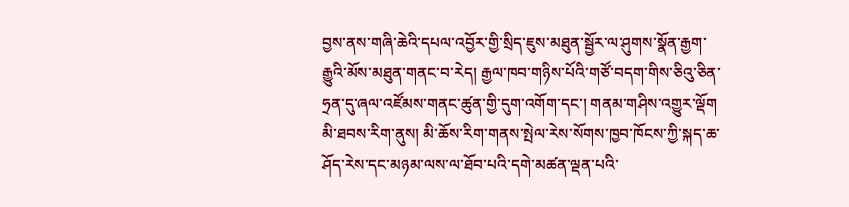བྱས་ནས་གཞི་ཆེའི་དཔལ་འབྱོར་གྱི་སྲིད་ཇུས་མཐུན་སྦྱོར་ལ་ཤུགས་སྣོན་རྒྱག་རྒྱུའི་མོས་མཐུན་གནང་བ་རེད། རྒྱལ་ཁབ་གཉིས་པོའི་གཙོ་བདག་གིས་ཅིའུ་ཅིན་ཧྲན་དུ་ཞལ་འཛོམས་གནང་ཚུན་གྱི་དུག་འགོག་དང་། གནམ་གཤིས་འགྱུར་ལྡོག མི་ཐབས་རིག་ནུས། མི་ཆོས་རིག་གནས་སྤེལ་རེས་སོགས་ཁྱབ་ཁོངས་ཀྱི་སྐད་ཆ་ཤོད་རེས་དང་མཉམ་ལས་ལ་ཐོབ་པའི་དགེ་མཚན་ལྡན་པའི་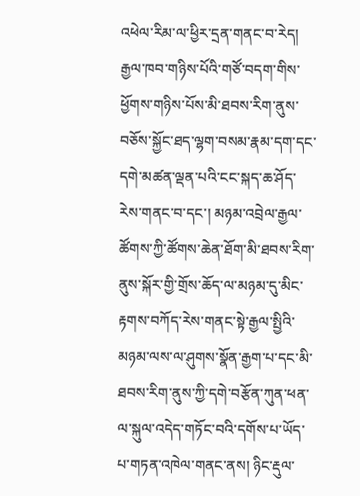འཕེལ་རིམ་ལ་ཕྱིར་དྲན་གནང་བ་རེད།
རྒྱལ་ཁབ་གཉིས་པོའི་གཙོ་བདག་གིས་ཕྱོགས་གཉིས་པོས་མི་ཐབས་རིག་ནུས་བཅོས་སྐྱོང་ཐད་ལྷག་བསམ་རྣམ་དག་དང་དགེ་མཚན་ལྡན་པའི་ངང་སྐད་ཆ་ཤོད་རེས་གནང་བ་དང་། མཉམ་འབྲེལ་རྒྱལ་ཚོགས་ཀྱི་ཚོགས་ཆེན་ཐོག་མི་ཐབས་རིག་ནུས་སྐོར་གྱི་གྲོས་ཆོད་ལ་མཉམ་དུ་མིང་རྟགས་བཀོད་རེས་གནང་སྟེ་རྒྱལ་སྤྱིའི་མཉམ་ལས་ལ་ཤུགས་སྣོན་རྒྱག་པ་དང་མི་ཐབས་རིག་ནུས་ཀྱི་དགེ་བརྩོན་ཀུན་ཕན་ལ་སྐུལ་འདེད་གཏོང་བའི་དགོས་པ་ཡོད་པ་གཏན་འཁེལ་གནང་ནས། ཉིང་རྡུལ་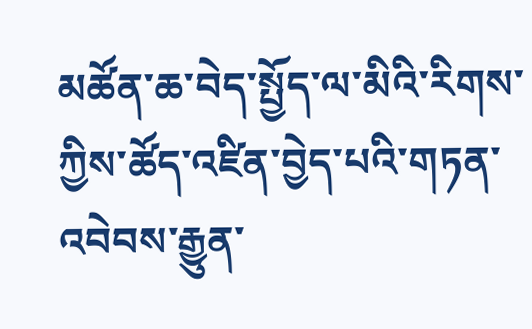མཚོན་ཆ་བེད་སྤྱོད་ལ་མིའི་རིགས་ཀྱིས་ཚོད་འཛིན་བྱེད་པའི་གཏན་འབེབས་རྒྱུན་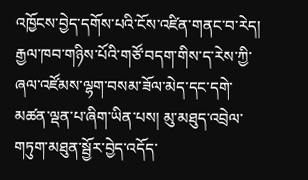འཁྱོངས་བྱེད་དགོས་པའི་ངོས་འཛིན་གནང་བ་རེད།
རྒྱལ་ཁབ་གཉིས་པོའི་གཙོ་བདག་གིས་ད་རེས་ཀྱི་ཞལ་འཛོམས་ལྷག་བསམ་ཟོལ་མེད་དང་དགེ་མཚན་ལྡན་པ་ཞིག་ཡིན་པས། མུ་མཐུད་འབྲེལ་གཏུག་མཐུན་སྦྱོར་བྱེད་འདོད་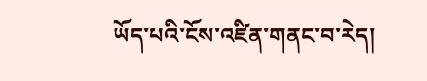ཡོད་པའི་ངོས་འཛིན་གནང་བ་རེད།